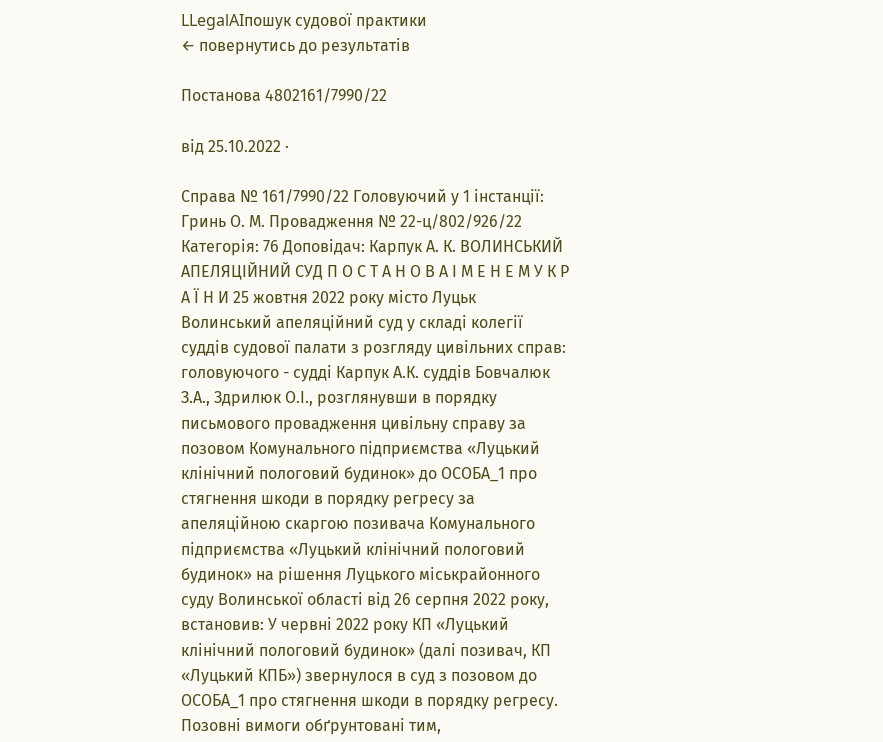LLegalAIпошук судової практики
← повернутись до результатів

Постанова 4802161/7990/22

від 25.10.2022 ·

Справа № 161/7990/22 Головуючий у 1 інстанції: Гринь О. М. Провадження № 22-ц/802/926/22 Категорія: 76 Доповідач: Карпук А. К. ВОЛИНСЬКИЙ АПЕЛЯЦІЙНИЙ СУД П О С Т А Н О В А І М Е Н Е М У К Р А Ї Н И 25 жовтня 2022 року місто Луцьк Волинський апеляційний суд у складі колегії суддів судової палати з розгляду цивільних справ: головуючого - судді Карпук А.К. суддів Бовчалюк З.А., Здрилюк О.І., розглянувши в порядку письмового провадження цивільну справу за позовом Комунального підприємства «Луцький клінічний пологовий будинок» до ОСОБА_1 про стягнення шкоди в порядку регресу за апеляційною скаргою позивача Комунального підприємства «Луцький клінічний пологовий будинок» на рішення Луцького міськрайонного суду Волинської області від 26 серпня 2022 року, встановив: У червні 2022 року КП «Луцький клінічний пологовий будинок» (далі позивач, КП «Луцький КПБ») звернулося в суд з позовом до ОСОБА_1 про стягнення шкоди в порядку регресу. Позовні вимоги обґрунтовані тим,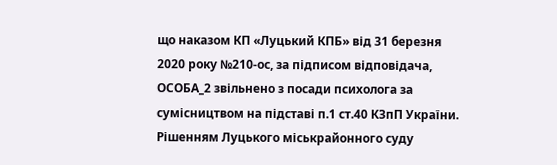що наказом КП «Луцький КПБ» від 31 березня 2020 року №210-ос, за підписом відповідача, ОСОБА_2 звільнено з посади психолога за сумісництвом на підставі п.1 ст.40 КЗпП України. Рішенням Луцького міськрайонного суду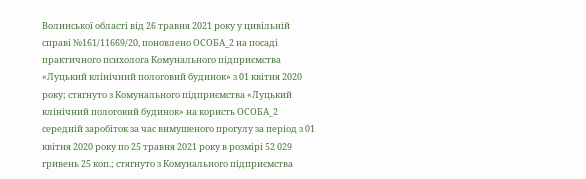Волинської області від 26 травня 2021 року у цивільній справі №161/11669/20, поновлено ОСОБА_2 на посаді практичного психолога Комунального підприємства «Луцький клінічний пологовий будинок» з 01 квітня 2020 року; стягнуто з Комунального підприємства «Луцький клінічний пологовий будинок» на користь ОСОБА_2 середній заробіток за час вимушеного прогулу за період з 01 квітня 2020 року по 25 травня 2021 року в розмірі 52 029 гривень 25 коп.; стягнуто з Комунального підприємства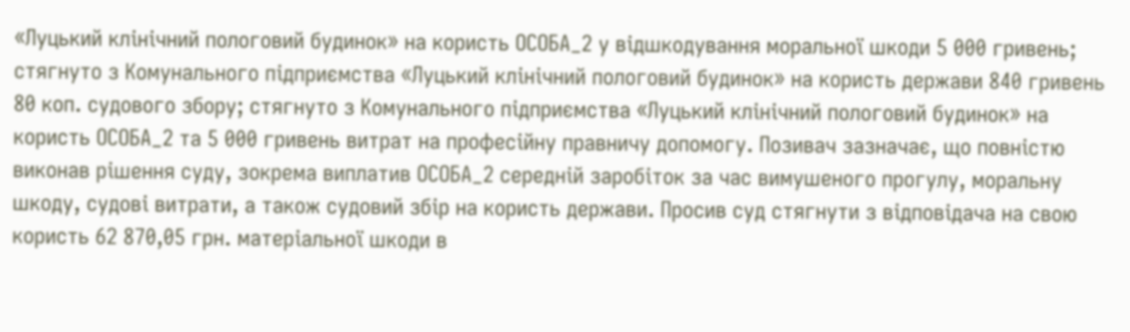«Луцький клінічний пологовий будинок» на користь ОСОБА_2 у відшкодування моральної шкоди 5 000 гривень; стягнуто з Комунального підприємства «Луцький клінічний пологовий будинок» на користь держави 840 гривень 80 коп. судового збору; стягнуто з Комунального підприємства «Луцький клінічний пологовий будинок» на користь ОСОБА_2 та 5 000 гривень витрат на професійну правничу допомогу. Позивач зазначає, що повністю виконав рішення суду, зокрема виплатив ОСОБА_2 середній заробіток за час вимушеного прогулу, моральну шкоду, судові витрати, а також судовий збір на користь держави. Просив суд стягнути з відповідача на свою користь 62 870,05 грн. матеріальної шкоди в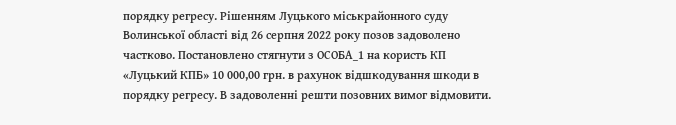порядку регресу. Рішенням Луцького міськрайонного суду Волинської області від 26 серпня 2022 року позов задоволено частково. Постановлено стягнути з ОСОБА_1 на користь КП «Луцький КПБ» 10 000,00 грн. в рахунок відшкодування шкоди в порядку регресу. В задоволенні решти позовних вимог відмовити.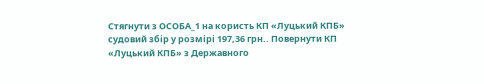Стягнути з ОСОБА_1 на користь КП «Луцький КПБ» судовий збір у розмірі 197,36 грн.. Повернути КП «Луцький КПБ» з Державного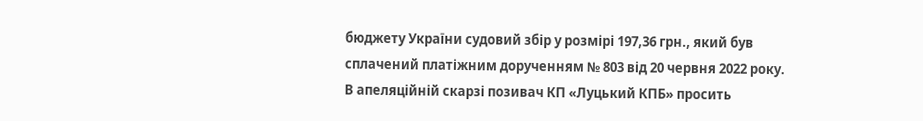бюджету України судовий збір у розмірі 197,36 грн., який був сплачений платіжним дорученням № 803 від 20 червня 2022 року. В апеляційній скарзі позивач КП «Луцький КПБ» просить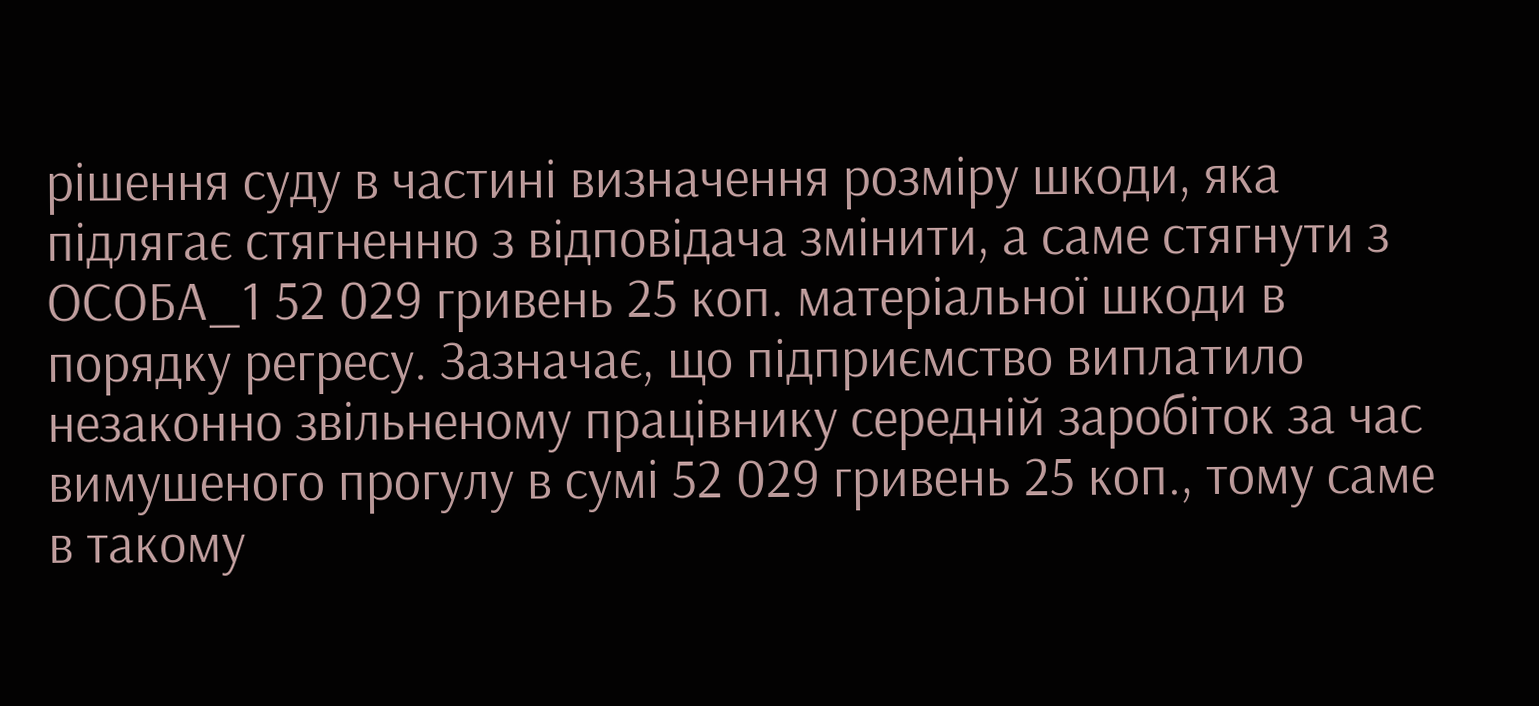рішення суду в частині визначення розміру шкоди, яка підлягає стягненню з відповідача змінити, а саме стягнути з ОСОБА_1 52 029 гривень 25 коп. матеріальної шкоди в порядку регресу. Зазначає, що підприємство виплатило незаконно звільненому працівнику середній заробіток за час вимушеного прогулу в сумі 52 029 гривень 25 коп., тому саме в такому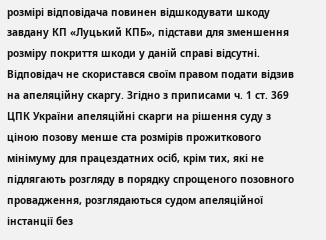розмірі відповідача повинен відшкодувати шкоду завдану КП «Луцький КПБ», підстави для зменшення розміру покриття шкоди у даній справі відсутні. Відповідач не скористався своїм правом подати відзив на апеляційну скаргу. Згідно з приписами ч. 1 ст. 369 ЦПК України апеляційні скарги на рішення суду з ціною позову менше ста розмірів прожиткового мінімуму для працездатних осіб, крім тих, які не підлягають розгляду в порядку спрощеного позовного провадження, розглядаються судом апеляційної інстанції без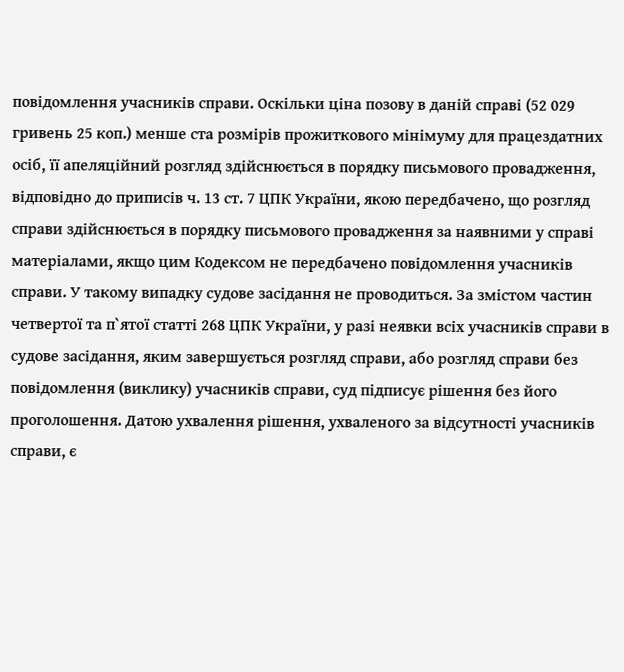повідомлення учасників справи. Оскільки ціна позову в даній справі (52 029 гривень 25 коп.) менше ста розмірів прожиткового мінімуму для працездатних осіб, її апеляційний розгляд здійснюється в порядку письмового провадження, відповідно до приписів ч. 13 ст. 7 ЦПК України, якою передбачено, що розгляд справи здійснюється в порядку письмового провадження за наявними у справі матеріалами, якщо цим Кодексом не передбачено повідомлення учасників справи. У такому випадку судове засідання не проводиться. За змістом частин четвертої та п`ятої статті 268 ЦПК України, у разі неявки всіх учасників справи в судове засідання, яким завершується розгляд справи, або розгляд справи без повідомлення (виклику) учасників справи, суд підписує рішення без його проголошення. Датою ухвалення рішення, ухваленого за відсутності учасників справи, є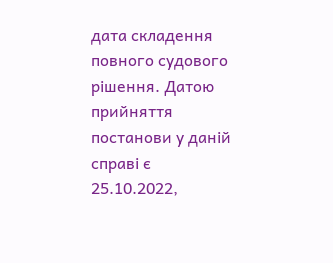дата складення повного судового рішення. Датою прийняття постанови у даній справі є 25.10.2022,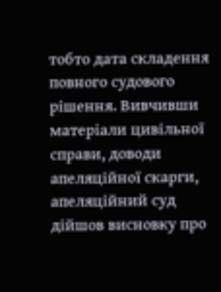тобто дата складення повного судового рішення. Вивчивши матеріали цивільної справи, доводи апеляційної скарги, апеляційний суд дійшов висновку про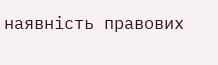наявність правових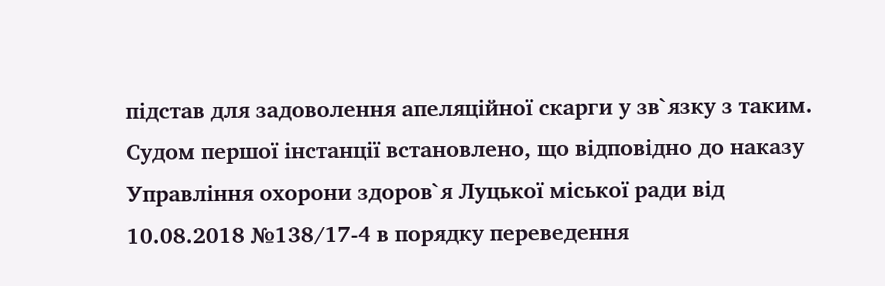підстав для задоволення апеляційної скарги у зв`язку з таким. Судом першої інстанції встановлено, що відповідно до наказу Управління охорони здоров`я Луцької міської ради від 10.08.2018 №138/17-4 в порядку переведення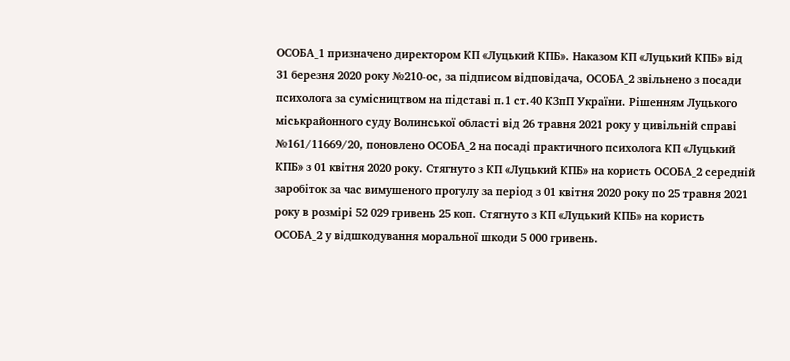ОСОБА_1 призначено директором КП «Луцький КПБ». Наказом КП «Луцький КПБ» від 31 березня 2020 року №210-ос, за підписом відповідача, ОСОБА_2 звільнено з посади психолога за сумісництвом на підставі п.1 ст.40 КЗпП України. Рішенням Луцького міськрайонного суду Волинської області від 26 травня 2021 року у цивільній справі №161/11669/20, поновлено ОСОБА_2 на посаді практичного психолога КП «Луцький КПБ» з 01 квітня 2020 року. Стягнуто з КП «Луцький КПБ» на користь ОСОБА_2 середній заробіток за час вимушеного прогулу за період з 01 квітня 2020 року по 25 травня 2021 року в розмірі 52 029 гривень 25 коп. Стягнуто з КП «Луцький КПБ» на користь ОСОБА_2 у відшкодування моральної шкоди 5 000 гривень.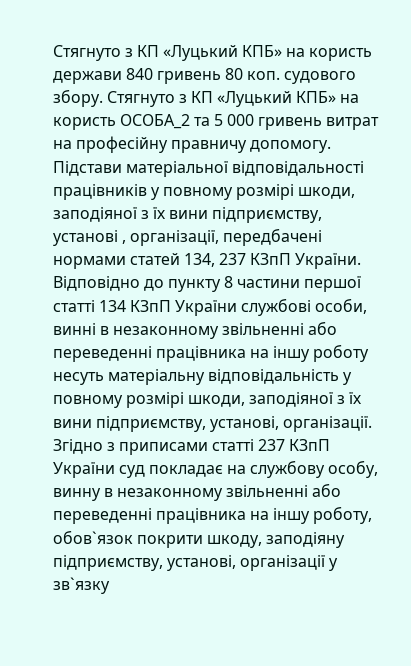Стягнуто з КП «Луцький КПБ» на користь держави 840 гривень 80 коп. судового збору. Стягнуто з КП «Луцький КПБ» на користь ОСОБА_2 та 5 000 гривень витрат на професійну правничу допомогу. Підстави матеріальної відповідальності працівників у повному розмірі шкоди, заподіяної з їх вини підприємству, установі , організації, передбачені нормами статей 134, 237 КЗпП України. Відповідно до пункту 8 частини першої статті 134 КЗпП України службові особи, винні в незаконному звільненні або переведенні працівника на іншу роботу несуть матеріальну відповідальність у повному розмірі шкоди, заподіяної з їх вини підприємству, установі, організації. Згідно з приписами статті 237 КЗпП України суд покладає на службову особу, винну в незаконному звільненні або переведенні працівника на іншу роботу, обов`язок покрити шкоду, заподіяну підприємству, установі, організації у зв`язку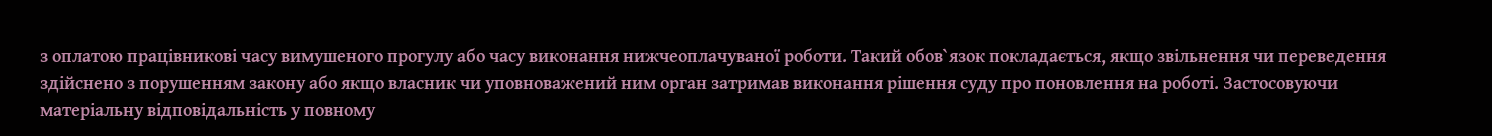з оплатою працівникові часу вимушеного прогулу або часу виконання нижчеоплачуваної роботи. Такий обов`язок покладається, якщо звільнення чи переведення здійснено з порушенням закону або якщо власник чи уповноважений ним орган затримав виконання рішення суду про поновлення на роботі. Застосовуючи матеріальну відповідальність у повному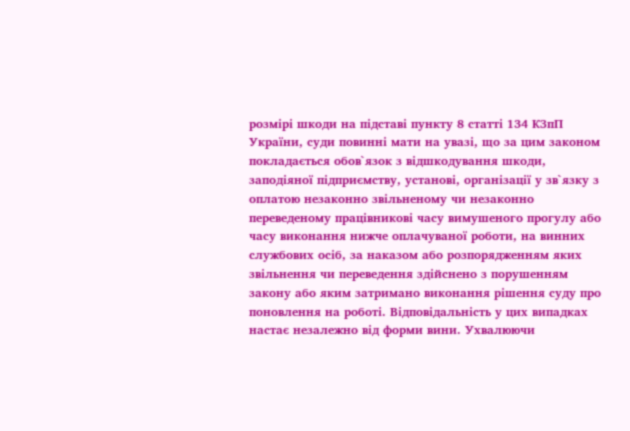розмірі шкоди на підставі пункту 8 статті 134 КЗпП України, суди повинні мати на увазі, що за цим законом покладається обов`язок з відшкодування шкоди, заподіяної підприємству, установі, організації у зв`язку з оплатою незаконно звільненому чи незаконно переведеному працівникові часу вимушеного прогулу або часу виконання нижче оплачуваної роботи, на винних службових осіб, за наказом або розпорядженням яких звільнення чи переведення здійснено з порушенням закону або яким затримано виконання рішення суду про поновлення на роботі. Відповідальність у цих випадках настає незалежно від форми вини. Ухвалюючи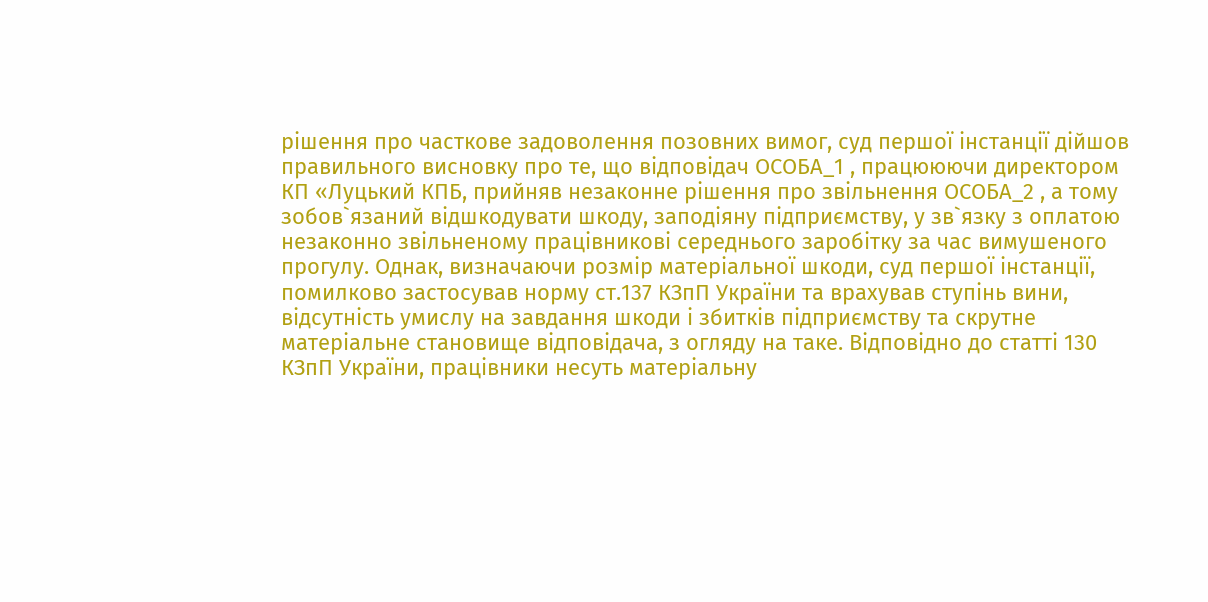рішення про часткове задоволення позовних вимог, суд першої інстанції дійшов правильного висновку про те, що відповідач ОСОБА_1 , працююючи директором КП «Луцький КПБ, прийняв незаконне рішення про звільнення ОСОБА_2 , а тому зобов`язаний відшкодувати шкоду, заподіяну підприємству, у зв`язку з оплатою незаконно звільненому працівникові середнього заробітку за час вимушеного прогулу. Однак, визначаючи розмір матеріальної шкоди, суд першої інстанції, помилково застосував норму ст.137 КЗпП України та врахував ступінь вини, відсутність умислу на завдання шкоди і збитків підприємству та скрутне матеріальне становище відповідача, з огляду на таке. Відповідно до статті 130 КЗпП України, працівники несуть матеріальну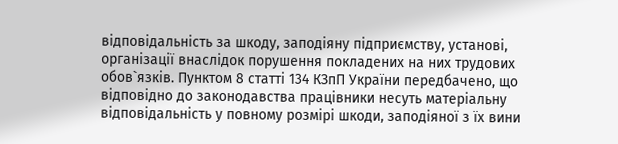відповідальність за шкоду, заподіяну підприємству, установі, організації внаслідок порушення покладених на них трудових обов`язків. Пунктом 8 статті 134 КЗпП України передбачено, що відповідно до законодавства працівники несуть матеріальну відповідальність у повному розмірі шкоди, заподіяної з їх вини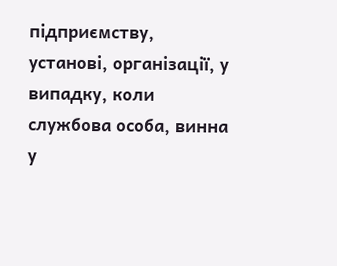підприємству, установі, організації, у випадку, коли службова особа, винна у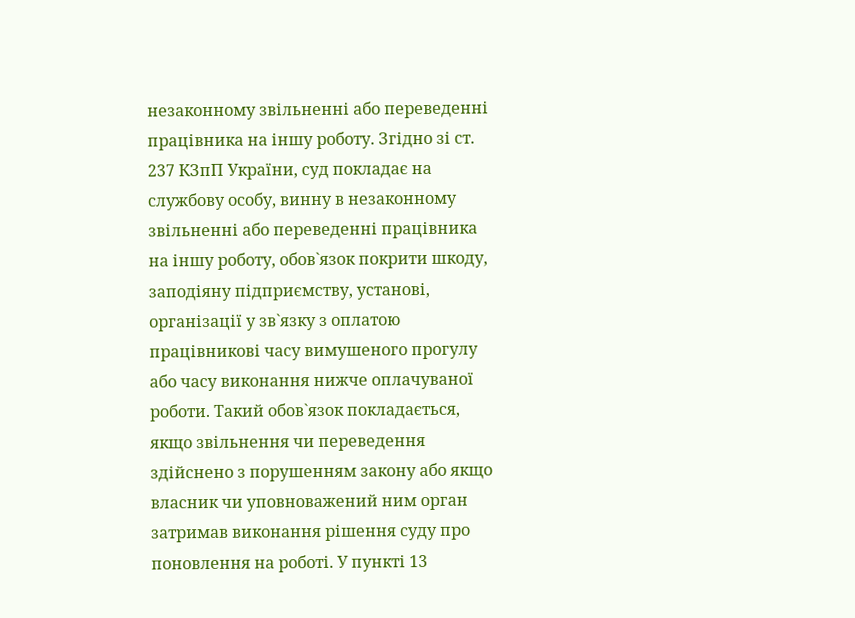незаконному звільненні або переведенні працівника на іншу роботу. Згідно зі ст. 237 КЗпП України, суд покладає на службову особу, винну в незаконному звільненні або переведенні працівника на іншу роботу, обов`язок покрити шкоду, заподіяну підприємству, установі, організації у зв`язку з оплатою працівникові часу вимушеного прогулу або часу виконання нижче оплачуваної роботи. Такий обов`язок покладається, якщо звільнення чи переведення здійснено з порушенням закону або якщо власник чи уповноважений ним орган затримав виконання рішення суду про поновлення на роботі. У пункті 13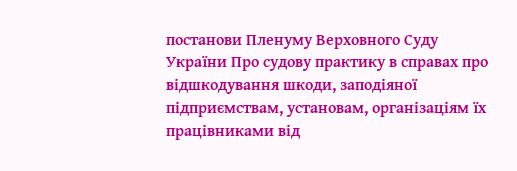постанови Пленуму Верховного Суду України Про судову практику в справах про відшкодування шкоди, заподіяної підприємствам, установам, організаціям їх працівниками від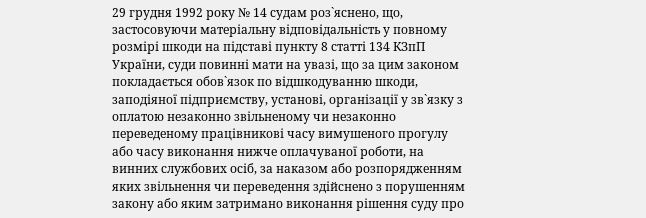29 грудня 1992 року № 14 судам роз`яснено, що, застосовуючи матеріальну відповідальність у повному розмірі шкоди на підставі пункту 8 статті 134 КЗпП України, суди повинні мати на увазі, що за цим законом покладається обов`язок по відшкодуванню шкоди, заподіяної підприємству, установі, організації у зв`язку з оплатою незаконно звільненому чи незаконно переведеному працівникові часу вимушеного прогулу або часу виконання нижче оплачуваної роботи, на винних службових осіб, за наказом або розпорядженням яких звільнення чи переведення здійснено з порушенням закону або яким затримано виконання рішення суду про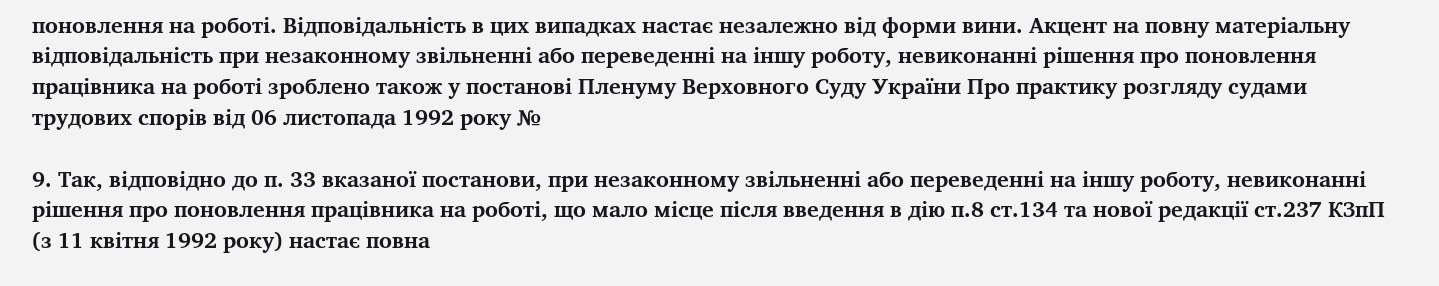поновлення на роботі. Відповідальність в цих випадках настає незалежно від форми вини. Акцент на повну матеріальну відповідальність при незаконному звільненні або переведенні на іншу роботу, невиконанні рішення про поновлення працівника на роботі зроблено також у постанові Пленуму Верховного Суду України Про практику розгляду судами трудових спорів від 06 листопада 1992 року №

9. Так, відповідно до п. 33 вказаної постанови, при незаконному звільненні або переведенні на іншу роботу, невиконанні рішення про поновлення працівника на роботі, що мало місце після введення в дію п.8 ст.134 та нової редакції ст.237 КЗпП (з 11 квітня 1992 року) настає повна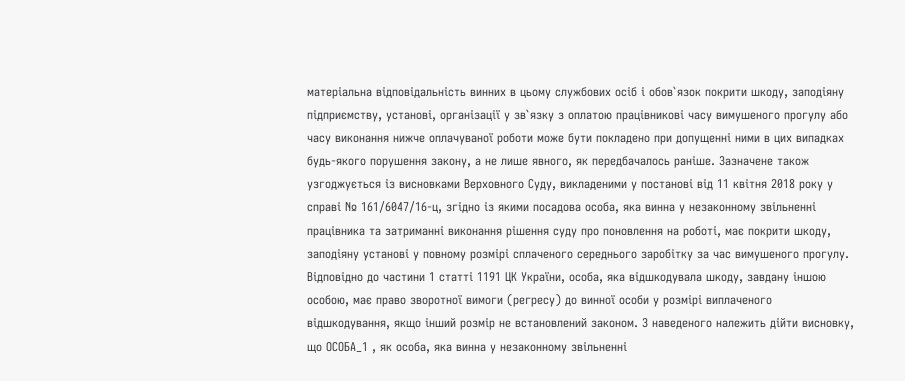матеріальна відповідальність винних в цьому службових осіб і обов`язок покрити шкоду, заподіяну підприємству, установі, організації у зв`язку з оплатою працівникові часу вимушеного прогулу або часу виконання нижче оплачуваної роботи може бути покладено при допущенні ними в цих випадках будь-якого порушення закону, а не лише явного, як передбачалось раніше. Зазначене також узгоджується із висновками Верховного Суду, викладеними у постанові від 11 квітня 2018 року у справі № 161/6047/16-ц, згідно із якими посадова особа, яка винна у незаконному звільненні працівника та затриманні виконання рішення суду про поновлення на роботі, має покрити шкоду, заподіяну установі у повному розмірі сплаченого середнього заробітку за час вимушеного прогулу. Відповідно до частини 1 статті 1191 ЦК України, особа, яка відшкодувала шкоду, завдану іншою особою, має право зворотної вимоги (регресу) до винної особи у розмірі виплаченого відшкодування, якщо інший розмір не встановлений законом. З наведеного належить дійти висновку, що ОСОБА_1 , як особа, яка винна у незаконному звільненні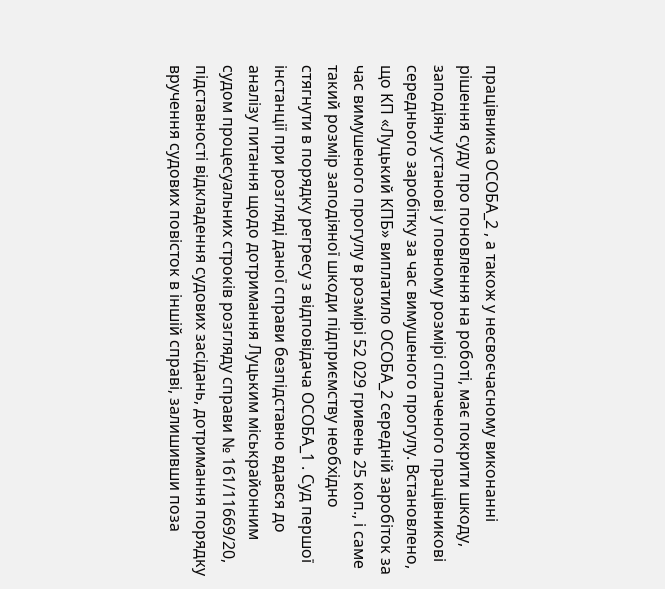працівника ОСОБА_2 , а також у несвоєчасному виконанні рішення суду про поновлення на роботі, має покрити шкоду, заподіяну установі у повному розмірі сплаченого працівникові середнього заробітку за час вимушеного прогулу. Встановлено, що КП «Луцький КПБ» виплатило ОСОБА_2 середній заробіток за час вимушеного прогулу в розмірі 52 029 гривень 25 коп., і саме такий розмір заподіяної шкоди підприємству необхідно стягнути в порядку регресу з відповідача ОСОБА_1 . Суд першої інстанції при розгляді даної справи безпідставно вдався до аналізу питання щодо дотримання Луцьким міськрайонним судом процесуальних строків розгляду справи № 161/11669/20, підставності відкладення судових засідань, дотримання порядку вручення судових повісток в іншій справі, залишивши поза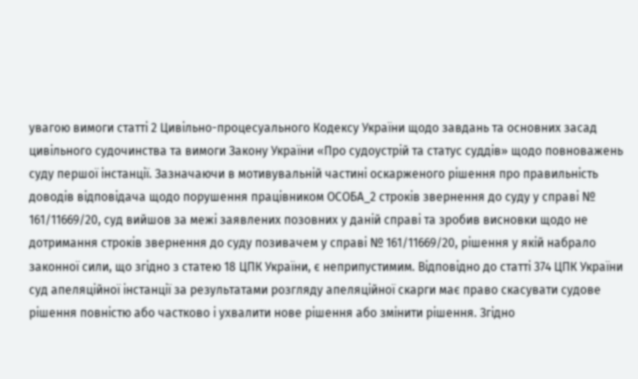увагою вимоги статті 2 Цивільно-процесуального Кодексу України щодо завдань та основних засад цивільного судочинства та вимоги Закону України «Про судоустрій та статус суддів» щодо повноважень суду першої інстанції. Зазначаючи в мотивувальній частині оскарженого рішення про правильність доводів відповідача щодо порушення працівником ОСОБА_2 строків звернення до суду у справі № 161/11669/20, суд вийшов за межі заявлених позовних у даній справі та зробив висновки щодо не дотримання строків звернення до суду позивачем у справі № 161/11669/20, рішення у якій набрало законної сили, що згідно з статею 18 ЦПК України, є неприпустимим. Відповідно до статті 374 ЦПК України суд апеляційної інстанції за результатами розгляду апеляційної скарги має право скасувати судове рішення повністю або частково і ухвалити нове рішення або змінити рішення. Згідно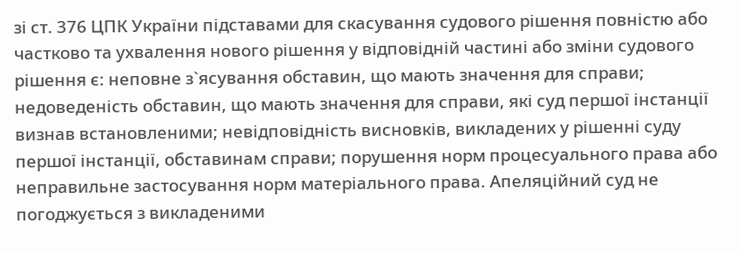зі ст. 376 ЦПК України підставами для скасування судового рішення повністю або частково та ухвалення нового рішення у відповідній частині або зміни судового рішення є: неповне з`ясування обставин, що мають значення для справи; недоведеність обставин, що мають значення для справи, які суд першої інстанції визнав встановленими; невідповідність висновків, викладених у рішенні суду першої інстанції, обставинам справи; порушення норм процесуального права або неправильне застосування норм матеріального права. Апеляційний суд не погоджується з викладеними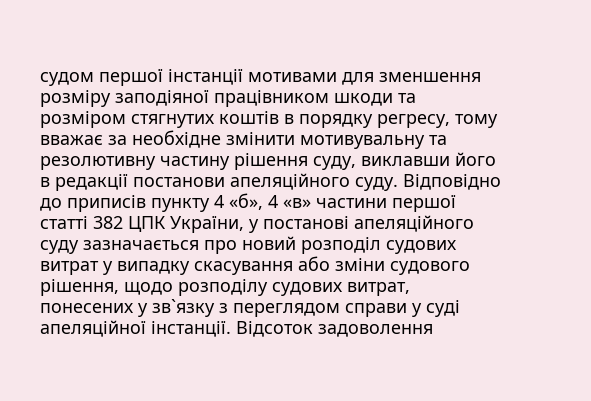судом першої інстанції мотивами для зменшення розміру заподіяної працівником шкоди та розміром стягнутих коштів в порядку регресу, тому вважає за необхідне змінити мотивувальну та резолютивну частину рішення суду, виклавши його в редакції постанови апеляційного суду. Відповідно до приписів пункту 4 «б», 4 «в» частини першої статті 382 ЦПК України, у постанові апеляційного суду зазначається про новий розподіл судових витрат у випадку скасування або зміни судового рішення, щодо розподілу судових витрат, понесених у зв`язку з переглядом справи у суді апеляційної інстанції. Відсоток задоволення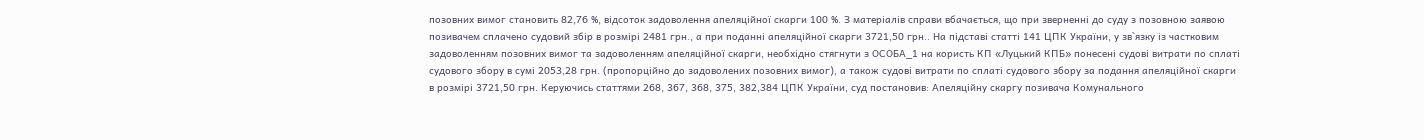позовних вимог становить 82,76 %, відсоток задоволення апеляційної скарги 100 %. З матеріалів справи вбачається, що при зверненні до суду з позовною заявою позивачем сплачено судовий збір в розмірі 2481 грн., а при поданні апеляційної скарги 3721,50 грн.. На підставі статті 141 ЦПК України, у зв`язку із частковим задоволенням позовних вимог та задоволенням апеляційної скарги, необхідно cтягнути з ОСОБА_1 на користь КП «Луцький КПБ» понесені судові витрати по сплаті судового збору в сумі 2053,28 грн. (пропорційно до задоволених позовних вимог), а також судові витрати по сплаті судового збору за подання апеляційної скарги в розмірі 3721,50 грн. Керуючись статтями 268, 367, 368, 375, 382,384 ЦПК України, суд постановив: Апеляційну скаргу позивача Комунального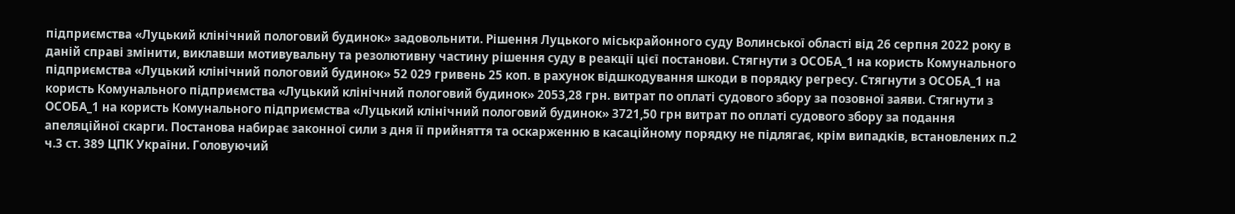підприємства «Луцький клінічний пологовий будинок» задовольнити. Рішення Луцького міськрайонного суду Волинської області від 26 серпня 2022 року в даній справі змінити, виклавши мотивувальну та резолютивну частину рішення суду в реакції цієї постанови. Стягнути з ОСОБА_1 на користь Комунального підприємства «Луцький клінічний пологовий будинок» 52 029 гривень 25 коп. в рахунок відшкодування шкоди в порядку регресу. Стягнути з ОСОБА_1 на користь Комунального підприємства «Луцький клінічний пологовий будинок» 2053,28 грн. витрат по оплаті судового збору за позовної заяви. Стягнути з ОСОБА_1 на користь Комунального підприємства «Луцький клінічний пологовий будинок» 3721,50 грн витрат по оплаті судового збору за подання апеляційної скарги. Постанова набирає законної сили з дня її прийняття та оскарженню в касаційному порядку не підлягає, крім випадків, встановлених п.2 ч.3 ст. 389 ЦПК України. Головуючий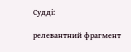Судді:

релевантний фрагмент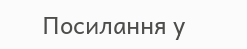Посилання у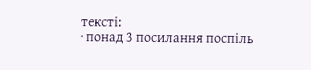тексті:
· понад 3 посилання поспіль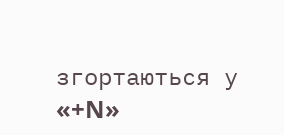згортаються у «+N»